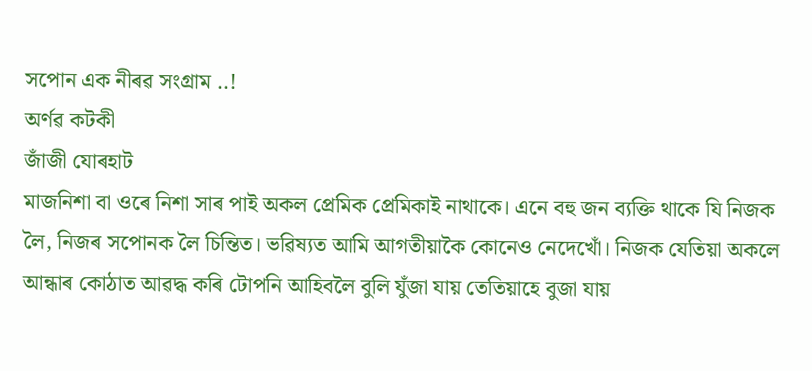সপোন এক নীৰৱ সংগ্ৰাম ..!
অৰ্ণৱ কটকী
জাঁজী যোৰহাট
মাজনিশা বা ওৰে নিশা সাৰ পাই অকল প্ৰেমিক প্ৰেমিকাই নাথাকে। এনে বহু জন ব্যক্তি থাকে যি নিজক লৈ, নিজৰ সপোনক লৈ চিন্তিত। ভৱিষ্যত আমি আগতীয়াকৈ কোনেও নেদেখোঁ। নিজক যেতিয়া অকলে আন্ধাৰ কোঠাত আৱদ্ধ কৰি টোপনি আহিবলৈ বুলি যুঁজা যায় তেতিয়াহে বুজা যায়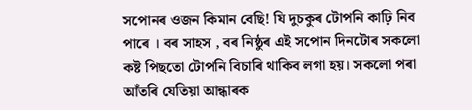সপোনৰ ওজন কিমান বেছি! যি দুচকুৰ টোপনি কাঢ়ি নিব পাৰে । বৰ সাহস , বৰ নিষ্ঠুৰ এই সপোন দিনটোৰ সকলো কষ্ট পিছতো টোপনি বিচাৰি থাকিব লগা হয়। সকলো পৰা আঁতৰি যেতিয়া আন্ধাৰক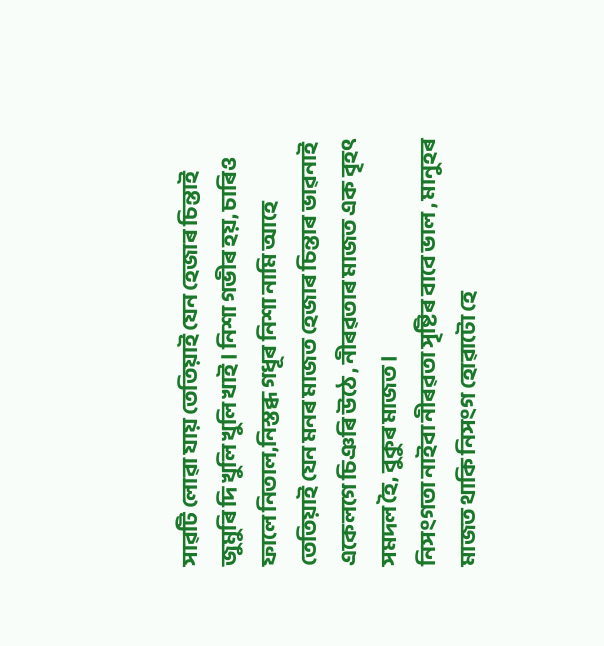সাৱটি লোৱা যায় তেতিয়াই যেন হেজাৰ চিন্তাই জুমুৰি দি খুলি খুলি খাই। নিশা গভীৰ হয়, চাৰিও ফালে নিতাল,নিস্তব্ধ গধূৰ নিশা নামি আহে তেতিয়াই যেন মনৰ মাজত হেজাৰ চিন্তাৰ ভাৱনাই একেলগে চিঞৰি উঠে , নীৰৱতাৰ মাজত এক বৃহৎ সমদল হৈ, বুকুৰ মাজত।
নিসংগতা নাইবা নীৰৱতা সৃষ্টিৰ বাবে ভাল , মানুহৰ মাজত থাকি নিসংগ হোৱাটো হে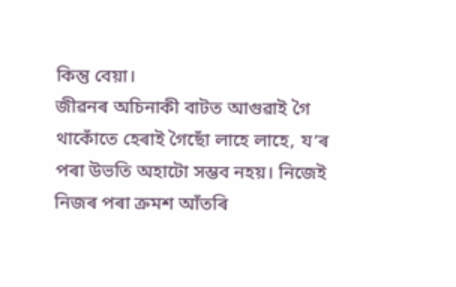কিন্তু বেয়া।
জীৱনৰ অচিনাকী বাটত আগুৱাই গৈ থাকোঁতে হেৰাই গৈছোঁ লাহে লাহে, য’ৰ পৰা উভতি অহাটো সম্ভব নহয়। নিজেই নিজৰ পৰা ক্ৰমশ আঁতৰি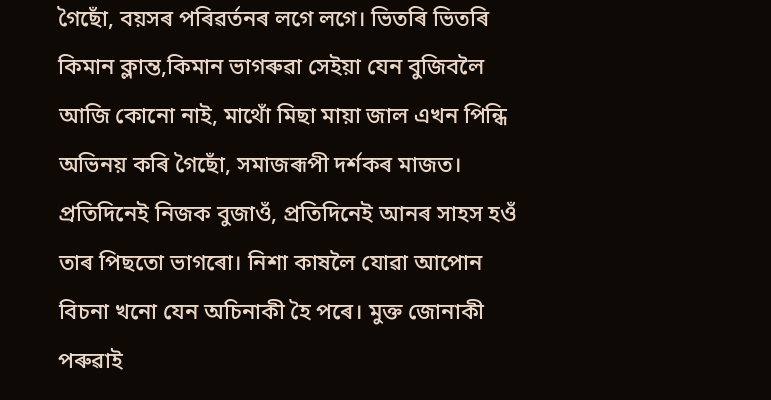গৈছোঁ, বয়সৰ পৰিৱৰ্তনৰ লগে লগে। ভিতৰি ভিতৰি কিমান ক্লান্ত,কিমান ভাগৰুৱা সেইয়া যেন বুজিবলৈ আজি কোনো নাই, মাথোঁ মিছা মায়া জাল এখন পিন্ধি অভিনয় কৰি গৈছোঁ, সমাজৰূপী দৰ্শকৰ মাজত। প্ৰতিদিনেই নিজক বুজাওঁ, প্ৰতিদিনেই আনৰ সাহস হওঁ তাৰ পিছতো ভাগৰো। নিশা কাষলৈ যোৱা আপোন বিচনা খনো যেন অচিনাকী হৈ পৰে। মুক্ত জোনাকী পৰুৱাই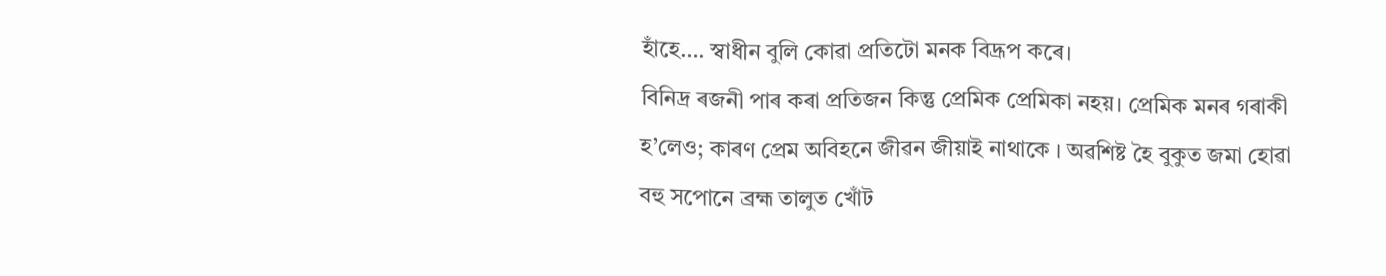হাঁহে…. স্বাধীন বুলি কোৱা প্ৰতিটো মনক বিদ্ৰূপ কৰে।
বিনিদ্ৰ ৰজনী পাৰ কৰা প্ৰতিজন কিন্তু প্ৰেমিক প্ৰেমিকা নহয়। প্ৰেমিক মনৰ গৰাকী হ’লেও; কাৰণ প্ৰেম অবিহনে জীৱন জীয়াই নাথাকে । অৱশিষ্ট হৈ বুকুত জমা হোৱা বহু সপোনে ব্ৰহ্ম তালুত খোঁট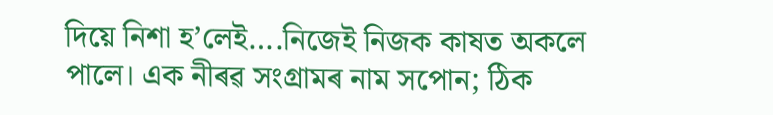দিয়ে নিশা হ’লেই….নিজেই নিজক কাষত অকলে পালে। এক নীৰৱ সংগ্ৰামৰ নাম সপোন; ঠিক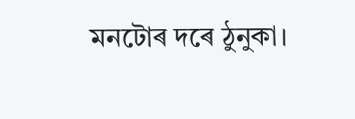মনটোৰ দৰে ঠুনুকা।